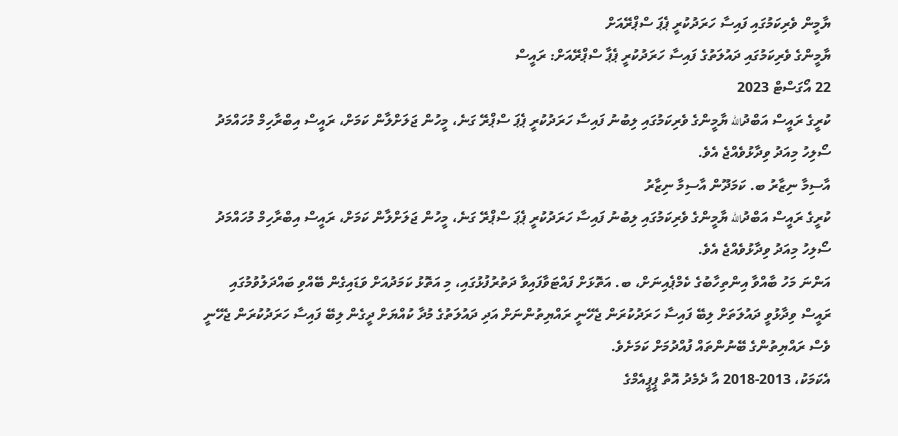ޔާމީން ވެރިކަމުގައި ފައިސާ ހަރަދުކުރީ ޕެޕަ ސްޕްރޭއަށް
ޔާމީންގެ ވެރިކަމުގައި ދައުލަތުގެ ފައިސާ ހަރަދުކުރީ ޕެޕާ ސްޕްރޭއަށް: ރައީސް
22 އޯގަސްޓް 2023
ކުރީގެ ރައީސް އަބްދުالله ޔާމީންގެ ވެރިކަމުގައި ލިބުނު ފައިސާ ހަރަދުކުރީ ޕެޕަ ސްޕްރޭ ގަނެ، މީހުން ޖަލަށްލާން ކަމަށް، ރައީސް އިބްރާހިމް މުހައްމަދު ސޯލިހު މިއަދު ވިދާޅުވެއްޖެ އެވެ.
އާސިމާ ނިޒާރު ބ. ކަމަދޫން އާސިމާ ނިޒާރު
ކުރީގެ ރައީސް އަބްދުالله ޔާމީންގެ ވެރިކަމުގައި ލިބުނު ފައިސާ ހަރަދުކުރީ ޕެޕަ ސްޕްރޭ ގަނެ، މީހުން ޖަލަށްލާން ކަމަށް، ރައީސް އިބްރާހިމް މުހައްމަދު ސޯލިހު މިއަދު ވިދާޅުވެއްޖެ އެވެ.
އަންނަ މަހު ބާއްވާ އިންތިހާބުގެ ކެމްޕެއިނަށް، ބ. އަތޮޅަށް ފައްޓަވާފައިވާ ދަތުރުފުޅުގައި، މި އަތޮޅު ކަމަދުއަށް ވަޑައިގެން ބޭއްވި ބައްދަލުވުމުގައި ރައީސް ވިދާޅުވީ ދައުލަތަށް ލިބޭ ފައިސާ ހަރަދުކުރަން ޖެހޭނީ ރައްޔިތުންނަށް އަދި ދައުލަތުގެ މުދާ ކުއްޔަށް ދީގެން ލިބޭ ފައިސާ ހަރަދުކުރަން ޖެހޭނީ ވެސް ރައްޔިތުންގެ ބޭނުންތައް ފުއްދުމަށް ކަމަށެވެ.
އެކަމަކު، 2013-2018 އާ ދެމެދު އޮތް ޕީޕީއެމްގެ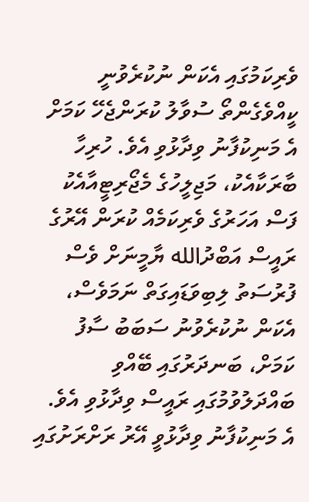ވެރިކަމުގައި އެކަން ނުކުރެވުނީ ކީއްވެގެންތޯ ސުވާލު ކުރަންޖެހޭ ކަމަށް އެ މަނިކުފާނު ވިދާޅުވި އެވެ. ހުރިހާ ބާރަކާއެކު، މަޖިލީހުގެ މެޖޯރިޓީއާއެކު ފަސް އަހަރުގެ ވެރިކަމެއް ކުރަން އޭރުގެ ރައީސް އަބްދުالله ޔާމީނަށް ވެސް ފުރުސަތު ލިބިވަޑައިގަތް ނަމަވެސް، އެކަން ނުކުރެވުނު ސަބަބު ސާފު ކަމަށް، ބަނދަރުގައި ބޭއްވި ބައްދަލުވުމުގައި ރައީސް ވިދާޅުވި އެވެ.
އެ މަނިކުފާނު ވިދާޅުވީ އޭރު ރަށްރަށުގައި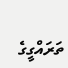ތަރައްގީގެ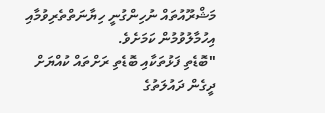މަޝްރޫއުތައް ނުހިންގުނީ ހިޔާނަތްތެރިވުމާއި އިހުމާލުވުމުން ކަމަށެވެ.
"ބޮޑެތި ފަޅުތަކާއި ބޮޑެތި ރަށްތައް ކުއްޔަށް ދީގެން ދައުލަތުގެ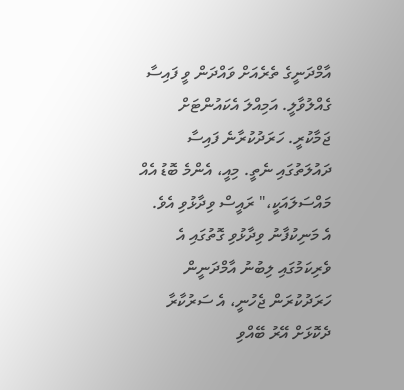އާމްދަނީގެ ތެރެއަށް ވައްދަން ވީ ފައިސާ ގެއްލުވާލީ. އަމިއްލަ އެކައުންޓަށް ޖަމާކުރީ. ހަރަދުކުރާނެ ފައިސާ ދައުލަތުގައި ނެތީ. މިއީ، އެންމެ ބޮޑު އެއް މައްސަލައަކީ،" ރައީސް ވިދާޅުވި އެވެ.
އެ މަނިކުފާނު ވިދާޅުވި ގޮތުގައި އެ ވެރިކަމުގައި ލިބުނު އާމްދަނީން ހަރަދުކުރަން ޖެހުނީ، އެ ސަރުކާރާ ދެކޮޅަށް އޭރު ބޭއްވި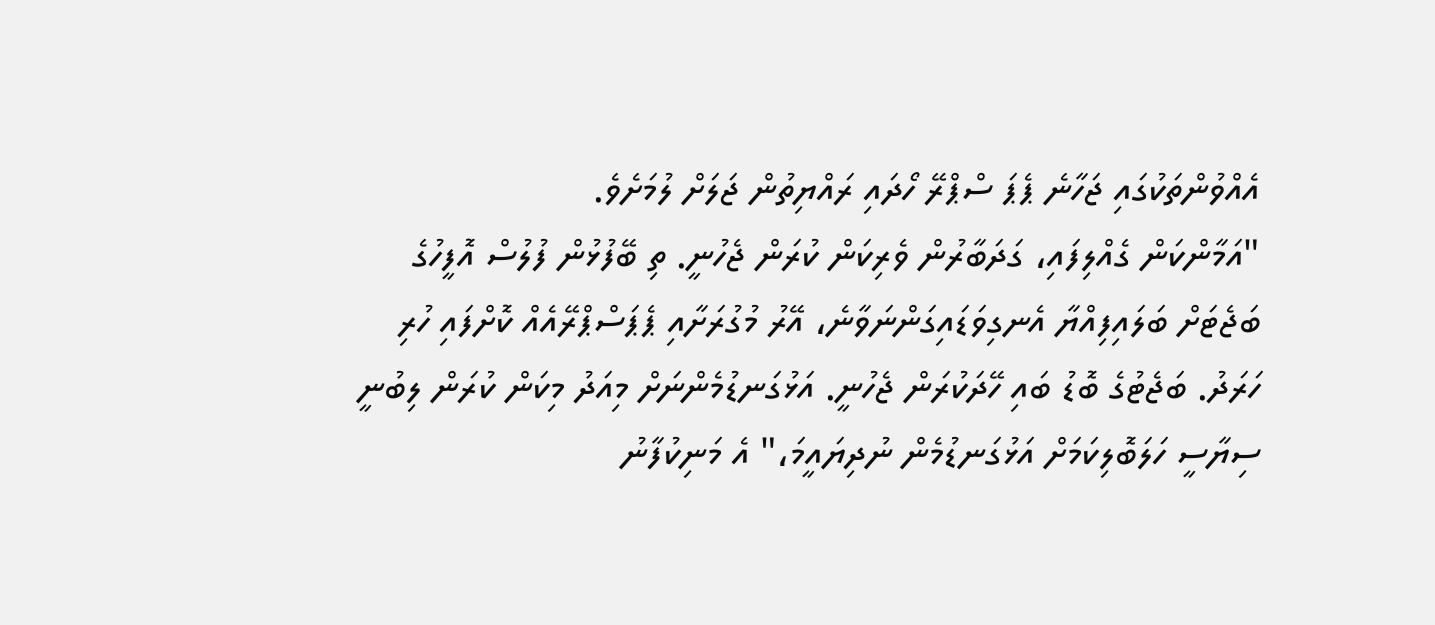އެއްވުންތަކުގައި ޖަހާނެ ޕެޕަ ސްޕްރޭ ހޯދައި ރައްޔިތުން ޖަލަށް ލުމަށެވެ.
"އަމާންކަން ގެއްލިފައި، ގަދަބާރުން ވެރިކަން ކުރަން ޖެހުނީ. ތި ބޭފުޅުން ފުލުސް އޮފީހުގެ ބަޖެޓަށް ބަލައިފިއްޔާ އެނގިވަޑައިގަންނަވާނެ، އޭރު މުގުރަށާއި ޕެޕަސްޕްރޭއެއް ކޮށްފައި ހުރި ހަރަދު. ބަޖެޓުގެ ބޮޑު ބައި ހޭދަކުރަން ޖެހުނީ. އަޅުގަނޑުމެންނަށް މިއަދު މިކަން ކުރަން ލިބުނީ ސިޔާސީ ހަލަބޮލިކަމަށް އަޅުގަނޑުމެން ނުދިޔައީމަ،" އެ މަނިކުފާނު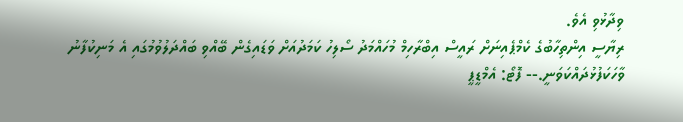ވިދާޅުވި އެވެ.
ރިޔާސީ އިންތިހާބުގެ ކެމްޕެއިނަށް ރައީސް އިބްރާހިމް މުހައްމަދު ސޯލިހު ކަމަދުއަށް ވަޑައިގެން ބޭއްވި ބައްދަލުވުމުގައި އެ މަނިކުފާނު ވާހަކަފުޅުދައްކަވަނީ.-- ފޮޓޯ: އެމްޑީޕީ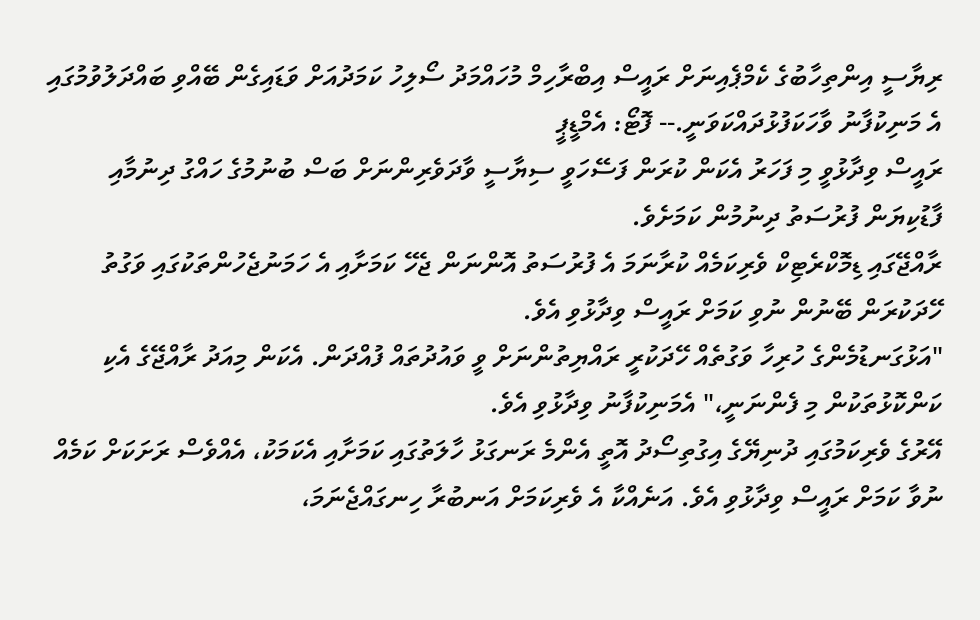ރިޔާސީ އިންތިހާބުގެ ކެމްޕެއިނަށް ރައީސް އިބްރާހިމް މުހައްމަދު ސޯލިހު ކަމަދުއަށް ވަޑައިގެން ބޭއްވި ބައްދަލުވުމުގައި އެ މަނިކުފާނު ވާހަކަފުޅުދައްކަވަނީ.-- ފޮޓޯ: އެމްޑީޕީ
ރައީސް ވިދާޅުވީ މި ފަހަރު އެކަން ކުރަން ފަސޭހަވީ ސިޔާސީ ވާދަވެރިންނަށް ބަސް ބުނުމުގެ ހައްގު ދިނުމާއި ފާޑުކިޔަން ފުރުސަތު ދިނުމުން ކަމަށެވެ.
ރާއްޖޭގައި ޑިމޮކްރެޓިކް ވެރިކަމެއް ކުރާނަމަ އެ ފުރުސަތު އޮންނަން ޖެހޭ ކަމަށާއި އެ ހަމަނުޖެހުންތަކުގައި ވަގުތު ހޭދަކުރަން ބޭނުން ނުވި ކަމަށް ރައީސް ވިދާޅުވި އެވެ.
"އަޅުގަނޑުމެންގެ ހުރިހާ ވަގުތެއް ހޭދަކުރީ ރައްޔިތުންނަށް ވީ ވައުދުތައް ފުއްދަން. އެކަން މިއަދު ރާއްޖޭގެ އެކި ކަންކޮޅުތަކުން މި ފެންނަނީ،" އެމަނިކުފާނު ވިދާޅުވި އެވެ.
އޭރުގެ ވެރިކަމުގައި ދުނިޔޭގެ އިގުތިސޯދު އޮތީ އެންމެ ރަނގަޅު ހާލަތުގައި ކަމަށާއި އެކަމަކު، އެއްވެސް ރަށަކަށް ކަމެއް ނުވާ ކަމަށް ރައީސް ވިދާޅުވި އެވެ. އަނެއްކާ އެ ވެރިކަމަށް އަނބުރާ ހިނގައްޖެނަމަ،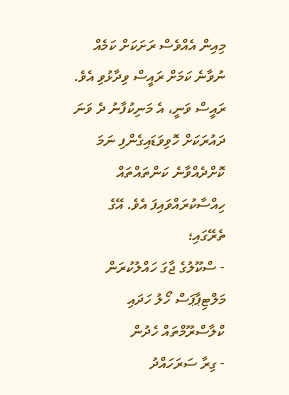މިއިން އެއްވެސް ރަށަކަށް ކަމެއް ނުވާނެ ކަމަށް ރައީސް ވިދާޅުވި އެވެ.
ރައީސް ވަނީ، އެ މަނިކުފާނު ދެ ވަނަ ދައުރަކަށް ހޮވިވަޑައިގެންފި ނަމަ ކޮށްދެއްވާނެ ކަންތައްތައް ހިއްސާކުރައްވައިފަ އެވެ. އޭގެ ތެރޭގައި؛
- ސްކޫލުގެ ޖާގަ ހައްލުކުރަން މަލްޓިޕާޕަސް ހޯލު ހަދައި ކްލާސްރޫމްތައް ހެދުން
- ގިރާ ސަރަހައްދު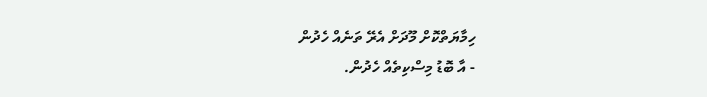ހިމާޔަތްކޮށް މޫދަށް އެރޭ ތަނެއް ހެދުން
- އާ ބޮޑު މިސްކިތެއް ހެދުން.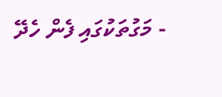- މަގުތަކުގައި ފެން ހެދޭ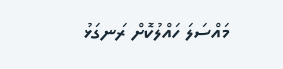މައްސަލަ ހައްލުކޮށް ރަނގަޅު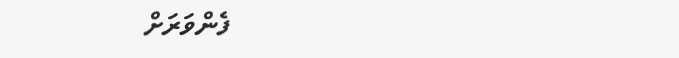ފެންވަރަށް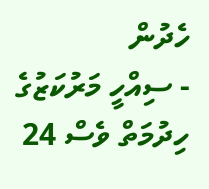ހެދުން
- ސިއްހީ މަރުކަޒުގެ ހިދުމަތް ވެސް 24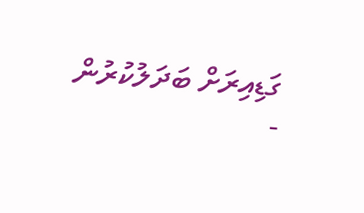ގަޑިއިރަށް ބަދަލުކުރުން
-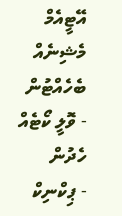އޭޓީއެމް މެޝިނެއް ބެހެއްޓުން
- ވޮލީ ކޯޓެއް ހެދުން
- ޕިކްނިކް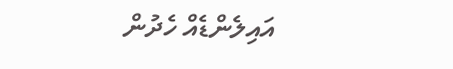އައިލެންޑެއް ހެދުން